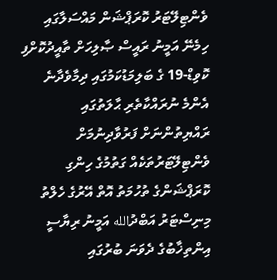ވެންޓިލޭޓަރު ކޮރަޕްޝަން މައްސަލާގައި ހިމެނޭ އަމީނު ރައީސް ޞާލިހަށް ތާއީދުކޮށްފި
ކޮވިޑް-19 ގެ ބަލިމަޑުކަމުގައި ދިމާވެދާނެ އެންމެ ނުރައްކާތެރި ޙާލަތުގައި ރައްޔިތުންނަށް ފަރުވާދިނުމަށް ވެންޓިލޭޓަރުތަކެއް ގަތުމުގެ ހިންގި ކޮރަޕްޝަންގެ ތުހުމަތު އޮތް އޭރުގެ ހެލްތު މިނިސްޓަރު އަބްދުالله އަމީނު ރިޔާސީ އިންތިޚާބުގެ ދެވަނަ ބުރުގައި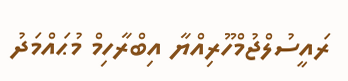ރައީސުލްޖުމްހޫރިއްޔާ އިބްރާހިމް މުޙައްމަދު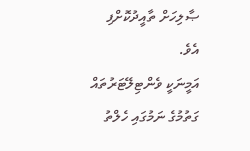ޞާލިހަށް ތާއީދުކޮށްފި އެވެ.
އަމީނަކީ ވެންޓިލޭޓަރުތައް ގަތުމުގެ ނަމުގައި ހެލްތު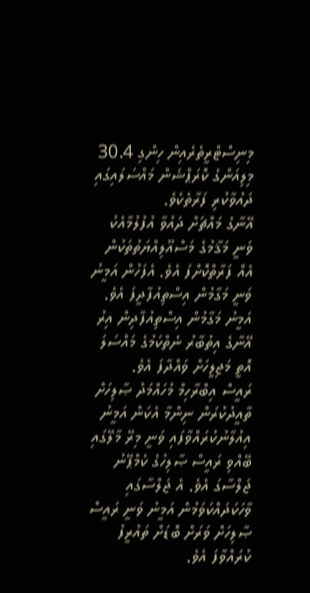މިނިސްޓްރީތެރެއިން ހިންގި 30.4 މިލިއަންގެ ކޮރަޕްޝަން މައްސަލައިގައި ދައުވާކުރި ފަރާތެކެވެ.
އޭނާގެ މައްޗަށް ދައުވާ އުފުލުމާއެކު ވަނީ މަޤާމުގެ މަސްއޫލިއްޔަތުތަކުން އެއް ފަރާތްކޮށްފަ އެވެ. އެފަހުން އަމީނު ވަނީ މަގާމުން އިސްތިއުފާދީފަ އެވެ. އަމީނު މަގާމުން އިސްތިއުފާދިން އިރު އޭނާގެ އިތުބާރު ނެތްކަމުގެ މައްސަލަ އޮތީ މަޖިލީހަށް ވައްދާފަ އެވެ.
ރައީސް އިބްރާހިމް މުހައްމަދު ޞާލިހަށް ތާއީދުކުރަން ނިންމާ އެކަން އަމީނު އިއުލާނުކުރައްވާފައި ވަނީ މިރޭ މާލޭގައި ބޭއްވި ރައީސް ޞާލިހުގެ ކެމްޕޭނު ޖަލްސާގަ އެވެ. އެ ޖަލްސާގައި ވާހަކަދައްކަވަމުން އަމީނު ވަނީ ރައީސް ޞާލިހަށް ވަރަށް ބޮޑަށް ތައުރީފު ކުރައްވާފަ އެވެ.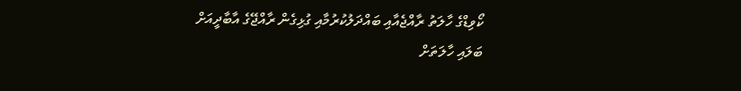ކޯވިޑްގެ ހާލަތު ރާއްޖެއާއި ބައްދަލުކުރުމާއި ގުޅިގެން ރާއްޖޭގެ އާބާދީއަށް ބަލައި ހާލަތަށް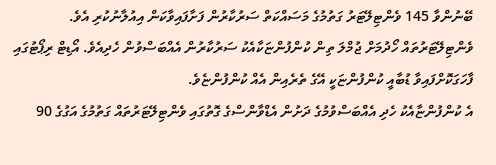ބޭނުންވާ 145 ވެންޓިލޭޓަރު ގަތުމުގެ މަސައްކަތް ސަރުކާރުން ފަށާފައިވާކަން އިއުލާނުކުރި އެވެ.
ވެންޓިލޭޓަރުތައް ހޯދުމަށް ޖުމްލަ ތިން ކުންފުންޏަކާއެކު ސަރުކާރުން އެއްބަސްވުން ހެދިއެވެ. އޯޑިޓް ރިޕޯޓުގައި ފާހަގަކޮށްފައިވާ ޑުބާއީ ކުންފުންޏަކީ އޭގެ ތެރެއިން އެއް ކުންފުންޏެވެ.
އެ ކުންފުންޏާއެކު ހެދި އެއްބަސްވުމުގެ ދަށުން އެޑްވާންސްގެ ގޮތުގައި ވެންޓިލޭޓަރުތައް ގަތުމުގެ އަގުގެ 90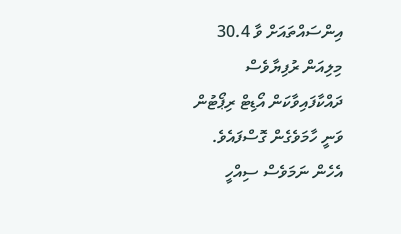އިންސައްތައަށް ވާ 30.4 މިލިއަން ރުފިޔާވެސް ދައްކާފައިވާކަން އޯޑިޓް ރިޕޯޓުން ވަނީ ހާމަވެގެން ގޮސްފައެވެ.
އެހެން ނަމަވެސް ސިއްހީ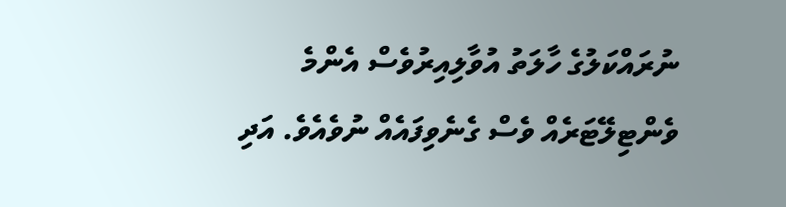ނުރައްކަލުގެ ހާލަތު އުވާލިއިރުވެސް އެންމެ ވެންޓިލޭޓަރެއް ވެސް ގެނެވިފައެއް ނުވެއެވެ. އަދި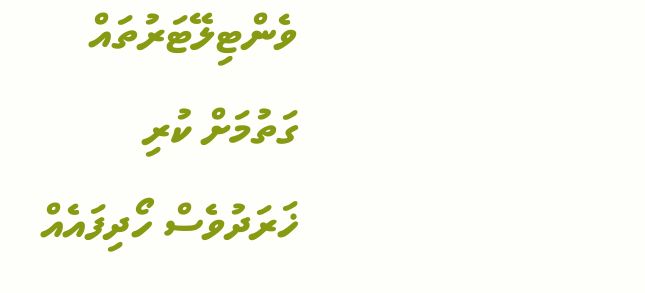ވެންޓިލޭޓަރުތައް ގަތުމަށް ކުރި ޚަރަދުވެސް ހޯދިފައެއް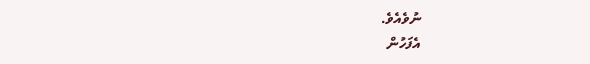ނުވެއެވެ.
އެފަހުން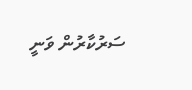ސަރުކާރުން ވަނީ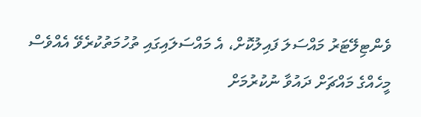ވެންޓިލޭޓަރު މައްސަލަ ފައިލުކޮށް، އެ މައްސަލައިގައި ތުހުމަތުކުރެވޭ އެއްވެސް މީހެއްގެ މައްޗަށް ދައުވާ ނުކުރުމަށް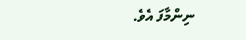ނިންމާފަ އެވެ.